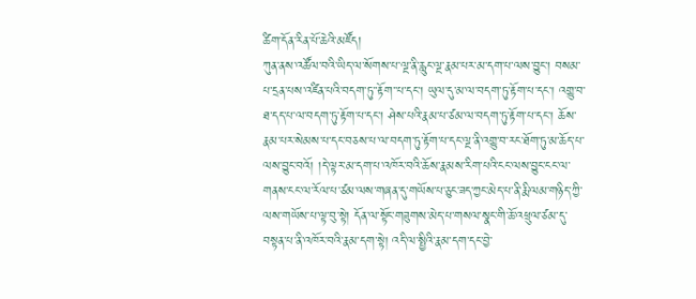ཚིག་དོན་རིན་པོ་ཆེའི་མཛོད།
ཀུན་ནས་འཚོལ་བའི་ཡིད་ལ་སོགས་པ་ལྔ་ནི་རླུང་ལྔ་རྣམ་པར་མ་དག་པ་ལས་བྱུང་། བསམ་པ་དྲན་པས་འཛིན་པའི་བདག་ཏུ་་རྟོག་་པ་དང་། ཡུལ་དུ་མ་ལ་བདག་ཏུ་རྟོག་པ་དང་། འགྱུ་བ་ཐ་དད་པ་ལ་བདག་ཏུ་རྟོག་པ་དང་། ཤེས་པའི་རྣམ་པ་ཙམ་ལ་བདག་ཏུ་རྟོག་པ་དང་། ཆོས་རྣམ་པར་སེམས་པ་དང་བཅས་པ་ལ་བདག་ཏུ་རྟོག་པ་དང་ལྔ་ནི་འགྱུ་བ་རང་ཐོག་ཏུ་མ་ཆོད་པ་ལས་བྱུང་བའོ། །དེ་ལྟར་མ་དག་པ་འཁོར་བའི་ཆོས་རྣམས་རིག་པའི་ངང་ལས་བྱུང་ངང་ལ་གནས་ངང་ལ་རོལ་པ་ཙམ་ལས་གཞན་དུ་གཡོས་པ་ཅུང་ཟད་ཀྱང་མེད་པ་ནི་རྨི་ལམ་གཉིད་ཀྱི་ལས་གཡོས་པ་ལྟ་བུ་སྟེ། དོན་ལ་སྟོང་གཟུགས་མེད་པ་གསལ་སྣང་གི་ཆོ་འཕྲུལ་ཙམ་དུ་བསྟན་པ་ནི་འཁོར་བའི་རྣམ་དག་སྟེ། འདི་ལ་སྤྱིའི་རྣམ་དག་དང་བྱེ་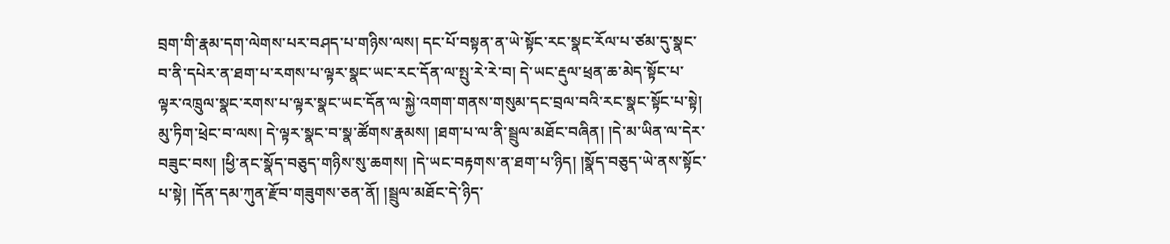བྲག་གི་རྣམ་དག་ལེགས་པར་བཤད་པ་གཉིས་ལས། དང་པོ་བསྟན་ན་ཡེ་སྟོང་རང་སྣང་རོལ་པ་ཙམ་དུ་སྣང་བ་ནི་དཔེར་ན་ཐག་པ་རགས་པ་ལྟར་སྣང་ཡང་རང་དོན་ལ་སྤུ་རེ་རེ་བ། དེ་ཡང་རྡུལ་ཕྲན་ཆ་མེད་སྟོང་པ་ལྟར་འཁྲུལ་སྣང་རགས་པ་ལྟར་སྣང་ཡང་དོན་ལ་སྐྱེ་འགག་གནས་གསུམ་དང་བྲལ་བའི་རང་སྣང་སྟོང་པ་སྟེ། མུ་ཏིག་ཕྲེང་བ་ལས། དེ་ལྟར་སྣང་བ་སྣ་ཚོགས་རྣམས། །ཐག་པ་ལ་ནི་སྦྲུལ་མཐོང་བཞིན། །དེ་མ་ཡིན་ལ་དེར་བཟུང་བས། །ཕྱི་ནང་སྣོད་བཅུད་གཉིས་སུ་ཆགས། །དེ་ཡང་བརྟགས་ན་ཐག་པ་ཉིད། །སྣོད་བཅུད་ཡེ་ནས་སྟོང་པ་སྟེ། །དོན་དམ་ཀུན་རྫོབ་གཟུགས་ཅན་ནོ། །སྦྲུལ་མཐོང་དེ་ཉིད་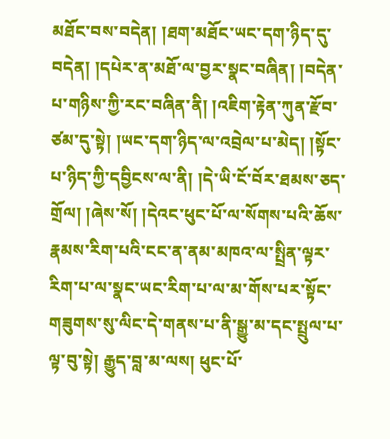མཐོང་བས་བདེན། །ཐག་མཐོང་ཡང་དག་ཉིད་དུ་བདེན། །དཔེར་ན་མཐོ་ལ་བྱར་སྣང་བཞིན། །བདེན་པ་གཉིས་ཀྱི་རང་བཞིན་ནི། །འཇིག་རྟེན་ཀུན་རྫོབ་ཙམ་དུ་སྟེ། །ཡང་དག་ཉིད་ལ་འབྲེལ་པ་མེད། །སྟོང་པ་ཉིད་ཀྱི་དབྱིངས་ལ་ནི། །དེ་ཡི་ངོ་བོར་ཐམས་ཅད་གྲོལ། །ཞེས་སོ། །དེའང་ཕུང་པོ་ལ་སོགས་པའི་ཆོས་རྣམས་རིག་པའི་ངང་ན་ནམ་མཁའ་ལ་སྤྲིན་ལྟར་རིག་པ་ལ་སྣང་ཡང་རིག་པ་ལ་མ་གོས་པར་སྟོང་གཟུགས་སུ་ལིང་དེ་གནས་པ་ནི་སྒྱུ་མ་དང་སྤྲུལ་པ་ལྟ་བུ་སྟེ། རྒྱུད་བླ་མ་ལས། ཕུང་པོ་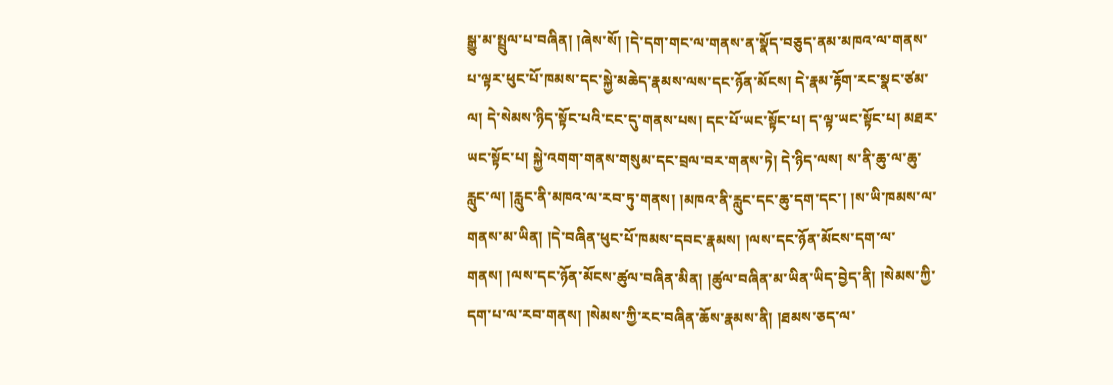སྒྱུ་མ་སྤྲུལ་པ་བཞིན། །ཞེས་སོ། །དེ་དག་གང་ལ་གནས་ན་སྣོད་བཅུད་ནམ་མཁའ་ལ་གནས་པ་ལྟར་ཕུང་པོ་ཁམས་དང་སྐྱེ་མཆེད་རྣམས་ལས་དང་ཉོན་མོངས། དེ་རྣམ་རྟོག་རང་སྣང་ཙམ་ལ། དེ་སེམས་ཉིད་སྟོང་པའི་ངང་དུ་གནས་པས། དང་པོ་ཡང་སྟོང་པ། ད་ལྟ་ཡང་སྟོང་པ། མཐར་ཡང་སྟོང་པ། སྐྱེ་འགག་གནས་གསུམ་དང་བྲལ་བར་གནས་ཏེ། དེ་ཉིད་ལས། ས་ནི་ཆུ་ལ་ཆུ་རླུང་ལ། །རླུང་ནི་མཁའ་ལ་རབ་ཏུ་གནས། །མཁའ་ནི་རླུང་དང་ཆུ་དག་དང་། །ས་ཡི་ཁམས་ལ་གནས་མ་ཡིན། །དེ་བཞིན་ཕུང་པོ་ཁམས་དབང་རྣམས། །ལས་དང་ཉོན་མོངས་དག་ལ་གནས། །ལས་དང་ཉོན་མོངས་ཚུལ་བཞིན་མིན། །ཚུལ་བཞིན་མ་ཡིན་ཡིད་བྱེད་ནི། །སེམས་ཀྱི་དག་པ་ལ་རབ་གནས། །སེམས་ཀྱི་རང་བཞིན་ཆོས་རྣམས་ནི། །ཐམས་ཅད་ལ་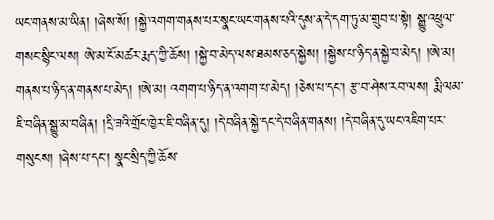ཡང་གནས་མ་ཡིན། །ཞེས་སོ། །སྐྱེ་འགག་གནས་པར་སྣང་ཡང་གནས་པའི་དུས་ན་དེ་དག་ཏུ་མ་གྲུབ་པ་སྟེ། སྒྱུ་འཕྲུལ་གསང་སྙིང་ལས། ཨེ་མ་ངོ་མཚར་རྨད་ཀྱི་ཆོས། །སྐྱེ་བ་མེད་ལས་ཐམས་ཅད་སྐྱེས། །སྐྱེས་པ་ཉིད་ན་སྐྱེ་བ་མེད། །ཨེ་མ། གནས་པ་ཉིད་ན་གནས་པ་མེད། །ཨེ་མ། འགག་པ་ཉིད་ན་འགག་པ་མེད། །ཅེས་པ་དང་། རྩ་བ་ཤེས་རབ་ལས། རྨི་ལམ་ཇི་བཞིན་སྒྱུ་མ་བཞིན། །དྲི་ཟའི་གྲོང་ཁྱེར་ཇི་བཞིན་དུ། །དེ་བཞིན་སྐྱེ་དང་དེ་བཞིན་གནས། །དེ་བཞིན་དུ་ཡང་འཇིག་པར་གསུངས། །ཞེས་པ་དང་། སྣང་སྲིད་ཀྱི་ཆོས་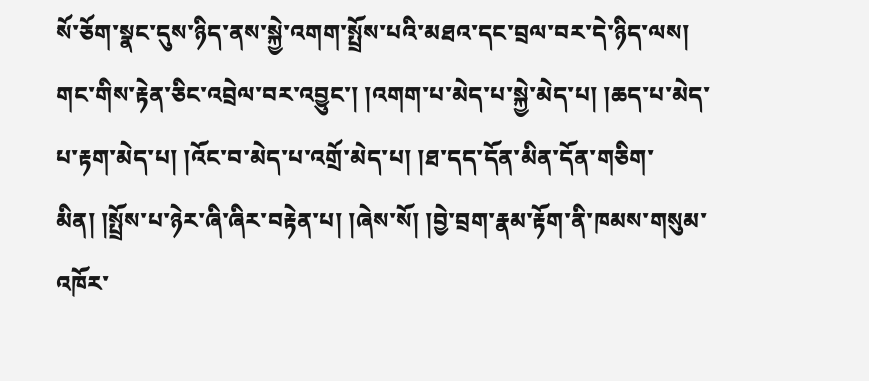སོ་ཅོག་སྣང་དུས་ཉིད་ནས་སྐྱེ་འགག་སྤྲོས་པའི་མཐའ་དང་བྲལ་བར་དེ་ཉིད་ལས། གང་གིས་རྟེན་ཅིང་འབྲེལ་བར་འབྱུང་། །འགག་པ་མེད་པ་སྐྱེ་མེད་པ། །ཆད་པ་མེད་པ་རྟག་མེད་པ། །འོང་བ་མེད་པ་འགྲོ་མེད་པ། །ཐ་དད་དོན་མིན་དོན་གཅིག་མིན། །སྤྲོས་པ་ཉེར་ཞི་ཞིར་བརྟེན་པ། །ཞེས་སོ། །བྱེ་བྲག་རྣམ་རྟོག་ནི་ཁམས་གསུམ་འཁོར་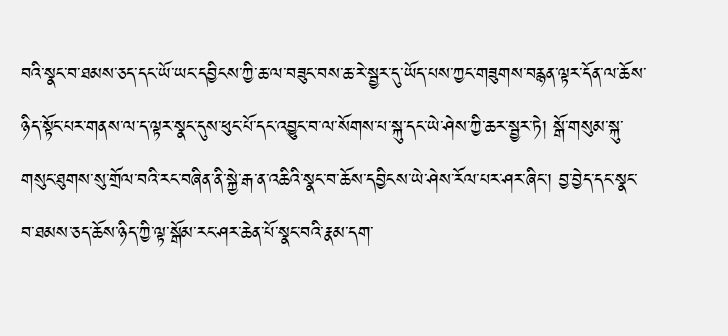བའི་སྣང་བ་ཐམས་ཅད་དང་ཡོ་ཡང་དབྱིངས་ཀྱི་ཆ་ལ་བཟུང་བས་ཆ་རེ་སྦྱར་དུ་ཡོད་པས་ཀྱང་གཟུགས་བརྙན་ལྟར་དོན་ལ་ཆོས་ཉིད་སྟོང་པར་གནས་ལ་ད་ལྟར་སྣང་དུས་ཕུང་པོ་དང་འབྱུང་བ་ལ་སོགས་པ་སྐུ་དང་ཡེ་ཤེས་ཀྱི་ཆར་སྦྱར་ཏེ། སྒོ་གསུམ་སྐུ་གསུང་ཐུགས་སུ་གྲོལ་བའི་རང་བཞིན་ནི་སྐྱེ་རྒ་ན་འཆིའི་སྣང་བ་ཆོས་དབྱིངས་ཡེ་ཤེས་རོལ་པར་ཤར་ཞིང་། བྱ་བྱེད་དང་སྣང་བ་ཐམས་ཅད་ཆོས་ཉིད་ཀྱི་ལྟ་སྒོམ་རང་ཤར་ཆེན་པོ་སྣང་བའི་རྣམ་དག་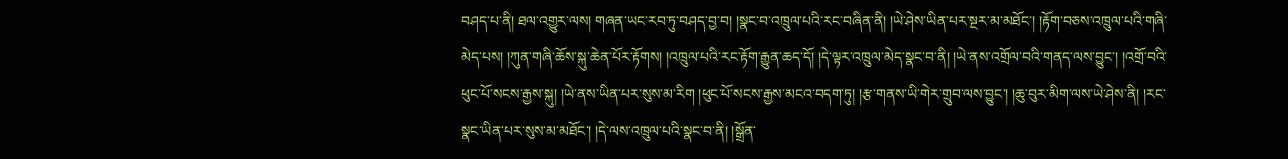བཤད་པ་ནི། ཐལ་འགྱུར་ལས། གཞན་ཡང་རབ་ཏུ་བཤད་བྱ་བ། །སྣང་བ་འཁྲུལ་པའི་རང་བཞིན་ནི། །ཡེ་ཤེས་ཡིན་པར་སྔར་མ་མཐོང་། །རྟོག་བཅས་འཁྲུལ་པའི་གཞི་མེད་པས། །ཀུན་གཞི་ཆོས་སྐུ་ཆེན་པོར་རྟོགས། །འཁྲུལ་པའི་རང་རྟོག་རྒྱུན་ཆད་དོ། །དེ་ལྟར་འཁྲུལ་མེད་སྣང་བ་ནི། །ཡེ་ནས་འགྲོལ་བའི་གནད་ལས་བྱུང་། །འགྲོ་བའི་ཕུང་པོ་སངས་རྒྱས་སྐུ། །ཡེ་ནས་ཡིན་པར་སུས་མ་རིག །ཕུང་པོ་སངས་རྒྱས་མངའ་བདག་ཏུ། །རྩ་གནས་ཡི་གེར་གྲུབ་ལས་བྱུང་། །ཆུ་བུར་མིག་ལས་ཡེ་ཤེས་ནི། །རང་སྣང་ཡིན་པར་སུས་མ་མཐོང་། །དེ་ལས་འཁྲུལ་པའི་སྣང་བ་ནི། །སྒྲོན་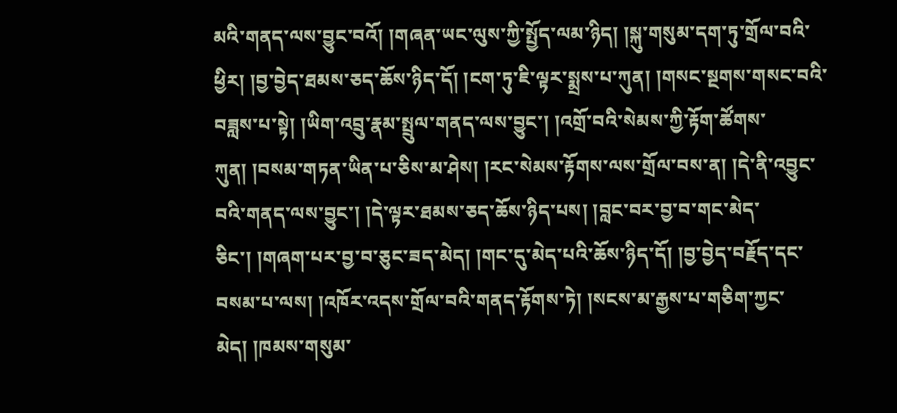མའི་གནད་ལས་བྱུང་བའོ། །གཞན་ཡང་ལུས་ཀྱི་སྤྱོད་ལམ་ཉིད། །སྐུ་གསུམ་དག་ཏུ་གྲོལ་བའི་ཕྱིར། །བྱ་བྱེད་ཐམས་ཅད་ཆོས་ཉིད་དོ། །ངག་ཏུ་ཇི་ལྟར་སྨྲས་པ་ཀུན། །གསང་སྔགས་གསང་བའི་བཟླས་པ་སྟེ། །ཡིག་འབྲུ་རྣམ་སྤྲུལ་གནད་ལས་བྱུང་། །འགྲོ་བའི་སེམས་ཀྱི་རྟོག་ཚོགས་ཀུན། །བསམ་གཏན་ཡིན་པ་ཅིས་མ་ཤེས། །རང་སེམས་རྟོགས་ལས་གྲོལ་བས་ན། །དེ་ནི་འབྱུང་བའི་གནད་ལས་བྱུང་། །དེ་ལྟར་ཐམས་ཅད་ཆོས་ཉིད་པས། །བླང་བར་བྱ་བ་གང་མེད་ཅིང་། །གཞག་པར་བྱ་བ་ཅུང་ཟད་མེད། །གང་དུ་མེད་པའི་ཆོས་ཉིད་དོ། །བྱ་བྱེད་བརྗོད་དང་བསམ་པ་ལས། །འཁོར་འདས་གྲོལ་བའི་གནད་རྟོགས་ཏེ། །སངས་མ་རྒྱས་པ་གཅིག་ཀྱང་མེད། །ཁམས་གསུམ་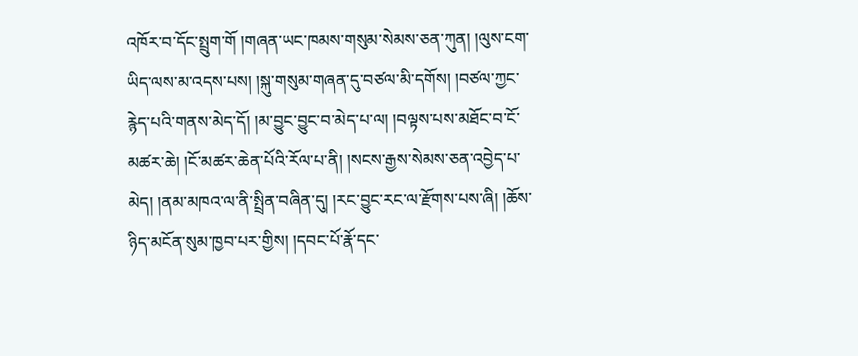འཁོར་བ་དོང་སྤྲུག་གོ །གཞན་ཡང་ཁམས་གསུམ་སེམས་ཅན་ཀུན། །ལུས་ངག་ཡིད་ལས་མ་འདས་པས། །སྐུ་གསུམ་གཞན་དུ་བཙལ་མི་དགོས། །བཙལ་ཀྱང་རྙེད་པའི་གནས་མེད་དོ། །མ་བྱུང་བྱུང་བ་མེད་པ་ལ། །བལྟས་པས་མཐོང་བ་ངོ་མཚར་ཆེ། །ངོ་མཚར་ཆེན་པོའི་རོལ་པ་ནི། །སངས་རྒྱས་སེམས་ཅན་འབྱེད་པ་མེད། །ནམ་མཁའ་ལ་ནི་སྤྲིན་བཞིན་དུ། །རང་བྱུང་རང་ལ་རྫོགས་པས་ཞི། །ཆོས་ཉིད་མངོན་སུམ་ཁྱབ་པར་གྱིས། །དབང་པོ་རྣོ་དང་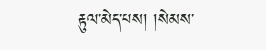རྟུལ་མེད་པས། །སེམས་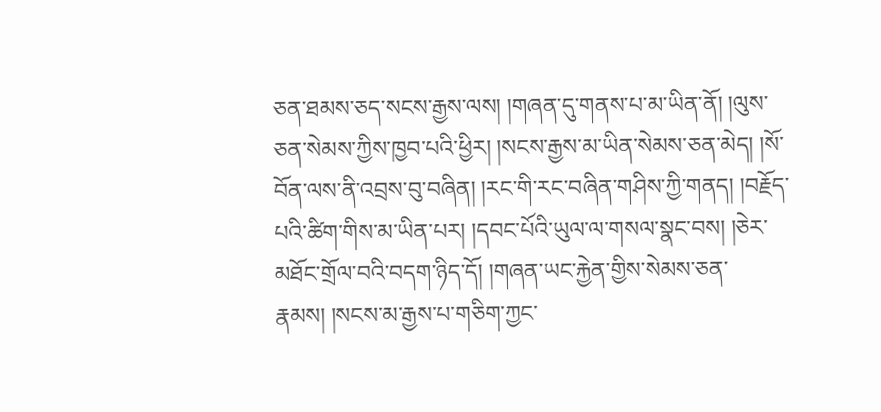ཅན་ཐམས་ཅད་སངས་རྒྱས་ལས། །གཞན་དུ་གནས་པ་མ་ཡིན་ནོ། །ལུས་ཅན་སེམས་ཀྱིས་ཁྱབ་པའི་ཕྱིར། །སངས་རྒྱས་མ་ཡིན་སེམས་ཅན་མེད། །སོ་བོན་ལས་ནི་འབྲས་བུ་བཞིན། །རང་གི་རང་བཞིན་གཤིས་ཀྱི་གནད། །བརྗོད་པའི་ཚིག་གིས་མ་ཡིན་པར། །དབང་པོའི་ཡུལ་ལ་གསལ་སྣང་བས། །ཅེར་མཐོང་གྲོལ་བའི་བདག་ཉིད་དོ། །གཞན་ཡང་རྐྱེན་གྱིས་སེམས་ཅན་རྣམས། །སངས་མ་རྒྱས་པ་གཅིག་ཀྱང་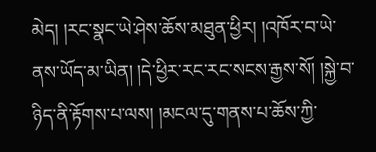མེད། །རང་སྣང་ཡེ་ཤེས་ཆོས་མཐུན་ཕྱིར། །འཁོར་བ་ཡེ་ནས་ཡོད་མ་ཡིན། །དེ་ཕྱིར་རང་རང་སངས་རྒྱས་སོ། །སྐྱེ་བ་ཉིད་ནི་རྟོགས་པ་ལས། །མངལ་དུ་གནས་པ་ཆོས་ཀྱི་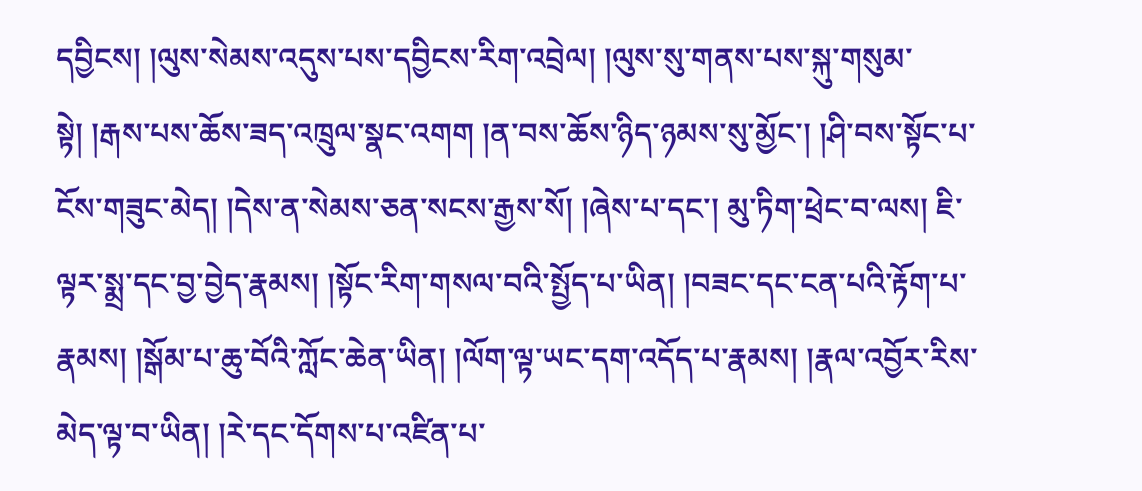དབྱིངས། །ལུས་སེམས་འདུས་པས་དབྱིངས་རིག་འབྲེལ། །ལུས་སུ་གནས་པས་སྐུ་གསུམ་སྟེ། །རྒས་པས་ཆོས་ཟད་འཁྲུལ་སྣང་འགག །ན་བས་ཆོས་ཉིད་ཉམས་སུ་མྱོང་། །ཤི་བས་སྟོང་པ་ངོས་གཟུང་མེད། །དེས་ན་སེམས་ཅན་སངས་རྒྱས་སོ། །ཞེས་པ་དང་། མུ་ཏིག་ཕྲེང་བ་ལས། ཇི་ལྟར་སྨྲ་དང་བྱ་བྱེད་རྣམས། །སྟོང་རིག་གསལ་བའི་སྤྱོད་པ་ཡིན། །བཟང་དང་ངན་པའི་རྟོག་པ་རྣམས། །སྒོམ་པ་ཆུ་བོའི་ཀློང་ཆེན་ཡིན། །ལོག་ལྟ་ཡང་དག་འདོད་པ་རྣམས། །རྣལ་འབྱོར་རིས་མེད་ལྟ་བ་ཡིན། །རེ་དང་དོགས་པ་འཛིན་པ་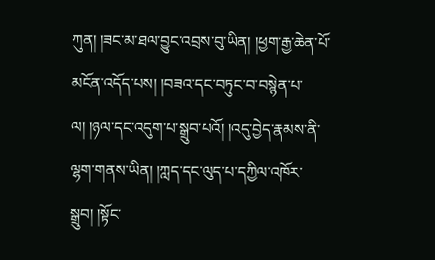ཀུན། །ཟང་མ་ཐལ་བྱུང་འབྲས་བུ་ཡིན། །ཕྱག་རྒྱ་ཆེན་པོ་མངོན་འདོད་པས། །བཟའ་དང་བཏུང་བ་བསྙེན་པ་ལ། །ཉལ་དང་འདུག་པ་སྒྲུབ་པའོ། །འདུ་བྱེད་རྣམས་ནི་ལྷག་གནས་ཡིན། །ཀླད་དང་ལུད་པ་དཀྱིལ་འཁོར་སྒྲུབ། །སྟོང་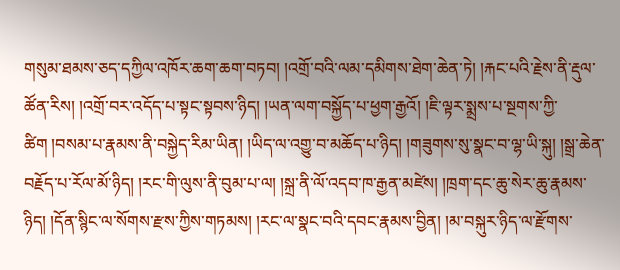གསུམ་ཐམས་ཅད་དཀྱིལ་འཁོར་ཆག་ཆག་བཏབ། །འགྲོ་བའི་ལམ་དམིགས་ཐེག་ཆེན་ཏེ། །རྐང་པའི་རྗེས་ནི་རྡུལ་ཚོན་རིས། །འགྲོ་བར་འདོད་པ་སྟང་སྟབས་ཉིད། །ཡན་ལག་བསྐྱོད་པ་ཕྱག་རྒྱའོ། །ཇི་ལྟར་སྨྲས་པ་སྔགས་ཀྱི་ཚིག །བསམ་པ་རྣམས་ནི་བསྐྱེད་རིམ་ཡིན། །ཡིད་ལ་འགྱུ་བ་མཆོད་པ་ཉིད། །གཟུགས་སུ་སྣང་བ་ལྷ་ཡི་སྐུ། །སྒྲ་ཆེན་བརྗོད་པ་རོལ་མོ་ཉིད། །རང་གི་ལུས་ནི་བུམ་པ་ལ། །སྐྲ་ནི་ལོ་འདབ་ཁ་རྒྱན་མཛེས། །ཁྲག་དང་ཆུ་སེར་ཆུ་རྣམས་ཉིད། །དོན་སྙིང་ལ་སོགས་རྫས་ཀྱིས་གཏམས། །རང་ལ་སྣང་བའི་དབང་རྣམས་བྱིན། །མ་བསྐུར་ཉིད་ལ་རྫོགས་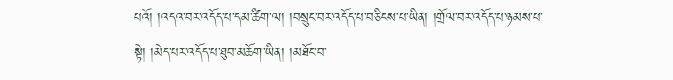པའོ། །འདའ་བར་འདོད་པ་དམ་ཚིག་ལ། །བསྲུང་བར་འདོད་པ་བཅིངས་པ་ཡིན། །གྲོལ་བར་འདོད་པ་ཉམས་པ་སྟེ། །མེད་པར་འདོད་པ་ཐུབ་མཆོག་ཡིན། །མཐོང་བ་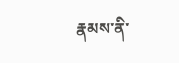རྣམས་ནི་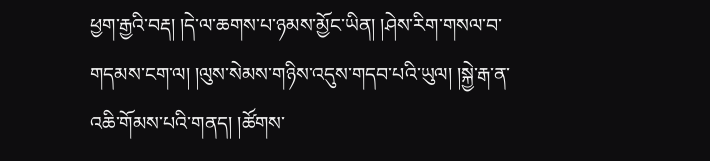ཕྱག་རྒྱའི་བརྡ། །དེ་ལ་ཆགས་པ་ཉམས་མྱོང་ཡིན། །ཤེས་རིག་གསལ་བ་གདམས་ངག་ལ། །ལུས་སེམས་གཉིས་འདུས་གདབ་པའི་ཡུལ། །སྐྱེ་རྒ་ན་འཆི་གོམས་པའི་གནད། །ཚོགས་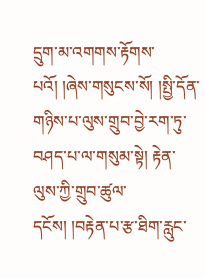དྲུག་མ་འགགས་རྟོགས་པའོ། །ཞེས་གསུངས་སོ། །སྤྱི་དོན་གཉིས་པ་ལུས་གྲུབ་བྱེ་རག་ཏུ་བཤད་པ་ལ་གསུམ་སྟེ། རྟེན་ལུས་ཀྱི་གྲུབ་ཚུལ་དངོས། །བརྟེན་པ་རྩ་ཐིག་རླུང་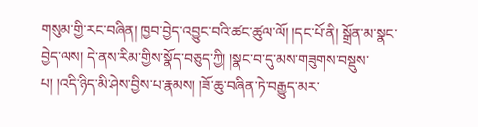གསུམ་གྱི་རང་བཞིན། ཁྱབ་བྱེད་འབྱུང་བའི་ཚང་ཚུལ་ལོ། །དང་པོ་ནི། སྒྲོན་མ་སྣང་བྱེད་ལས། དེ་ནས་རིམ་གྱིས་སྣོད་བཅུད་ཀྱི། །སྣང་བ་དུ་མས་གཟུགས་བསྡུས་པ། །འདི་ཉིད་མི་ཤེས་བྱིས་པ་རྣམས། །ཟོ་ཆུ་བཞིན་ཏེ་བརྒྱུད་མར་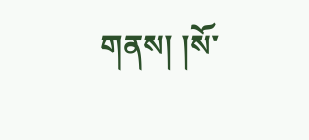གནས། །སོ་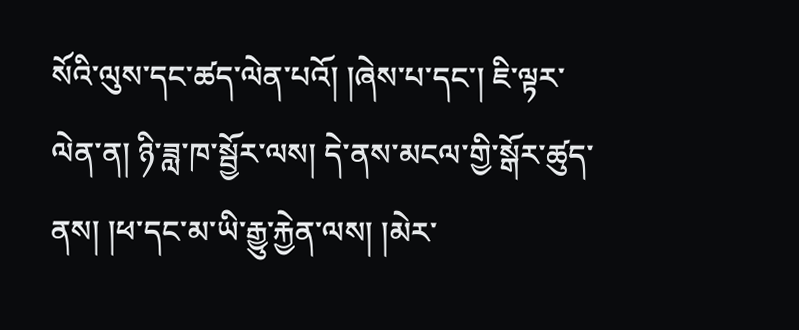སོའི་ལུས་དང་ཚད་ལེན་པའོ། །ཞེས་པ་དང་། ཇི་ལྟར་ལེན་ན། ཉི་ཟླ་ཁ་སྦྱོར་ལས། དེ་ནས་མངལ་གྱི་སྒོར་ཚུད་ནས། །ཕ་དང་མ་ཡི་རྒྱུ་རྐྱེན་ལས། །མེར་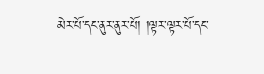མེར་པོ་དང་ནུར་ནུར་པོ། །ལྟར་ལྟར་པོ་དང་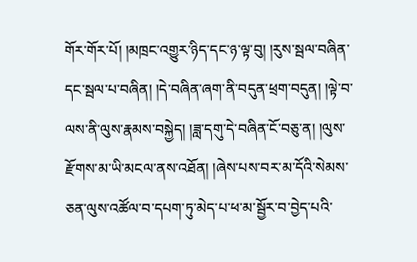གོར་གོར་པོ། །མཁྲང་འགྱུར་ཉིད་དང་ཉ་ལྟ་བུ། །རུས་སྦལ་བཞིན་དང་སྦལ་པ་བཞིན། །དེ་བཞིན་ཞག་ནི་བདུན་ཕྲག་བདུན། །ལྟེ་བ་ལས་ནི་ལུས་རྣམས་བསྐྱེད། །ཟླ་དགུ་དེ་བཞིན་ངོ་བཅུ་ན། །ལུས་རྫོགས་མ་ཡི་མངལ་ནས་འཐོན། །ཞེས་པས་བར་མ་དོའི་སེམས་ཅན་ལུས་འཚོལ་བ་དཔག་ཏུ་མེད་པ་ཕ་མ་སྦྱོར་བ་བྱེད་པའི་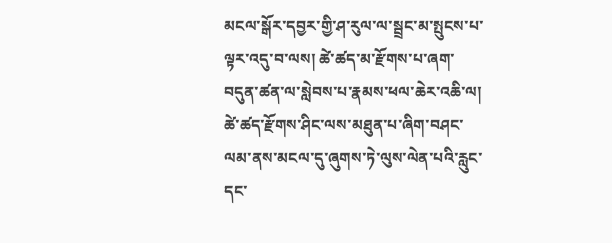མངལ་སྒོར་དབྱར་གྱི་ཤ་རུལ་ལ་སྦྲང་མ་སྤུངས་པ་ལྟར་འདུ་བ་ལས། ཚེ་ཚད་མ་རྫོགས་པ་ཞག་བདུན་ཚན་ལ་སླེབས་པ་རྣམས་ཕལ་ཆེར་འཆི་ལ། ཚེ་ཚད་རྫོགས་ཤིང་ལས་མཐུན་པ་ཞིག་བཤང་ལམ་ནས་མངལ་དུ་ཞུགས་ཏེ་ལུས་ལེན་པའི་རླུང་དང་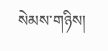སེམས་གཉིས།